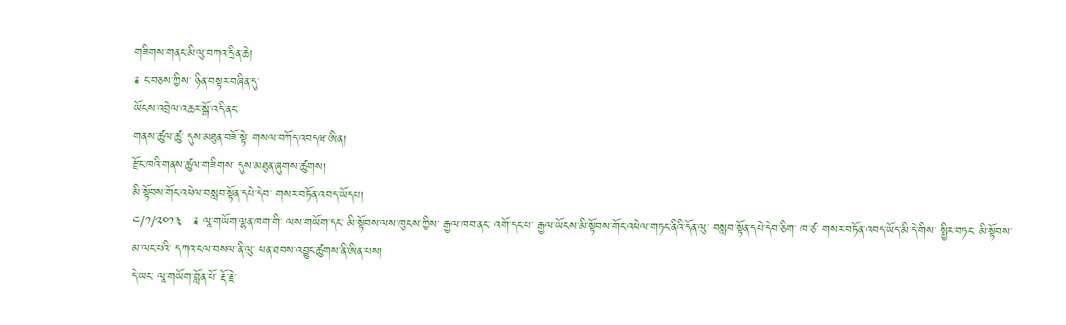གཟིགས་གནང་མི་ལུ་བཀའ་དྲིན་ཆེ།
༉ ང་བཅས་ཀྱིས་ ཉིན་བསྟར་བཞིན་དུ་
ཡོངས་འབྲེལ་འཆར་སྒོ་འདི་ནང་
གནས་ཚུལ་ཚུ་ དུས་མཐུན་བཟོ་སྟེ་ གསལ་བཀོད་འབདཝ་ཨིན།
རྫོང་ཁའི་གནས་ཚུལ་གཟིགས་ དུས་མཐུན་ཞུགས་ཚུགས།
མི་སྟོབས་གོང་འཕེལ་བསླབ་སྟོན་དཔེ་དེབ་ གསར་བཏོན་འབད་ཡོདཔ།
༤/༡/༢༠༡༣   ༉ ལཱ་གཡོག་ལྷན་ཁག་གི་ ལས་གཡོག་དང་ མི་སྟོབས་ལས་ཁུངས་ཀྱིས་ རྒྱལ་ཁབ་ནང་ འགོ་དང་པ་ རྒྱལ་ཡོངས་མི་སྟོབས་གོང་འཕེལ་གཏང་ནིའི་དོན་ལུ་ བསླབ་སྟོན་དཔེ་དེབ་ཅིག་ ཁ་ཙ་ གསར་བཏོན་འབད་ཡོད་མི་དེ་གིས་ སྤྱིར་བཏང་ མི་སྟོབས་མ་ལང་པའི་ དཀའ་ངལ་བསལ་ནི་ལུ་ ཕན་ཐབས་འབྱུང་ཚུགས་ནི་ཨིན་པས།
དེ་ཡང་ ལཱ་གཡོག་བློན་པོ་ རྡོ་རྗེ་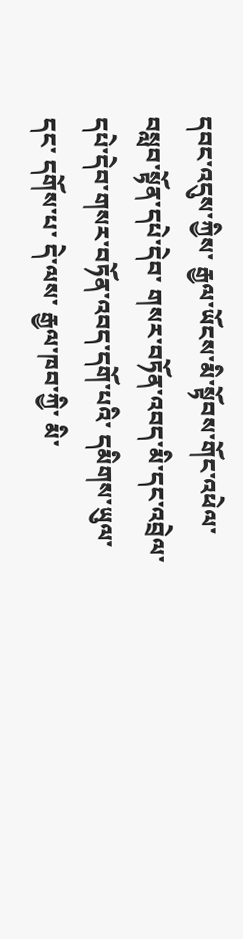དབང་འདུས་ཀྱིས་ རྒྱལ་ཡོངས་མི་སྟོབས་གོང་འཕེལ་བསླབ་སྟོན་དཔེ་དེབ་ གསར་བཏོན་འབད་མི་དང་འབྲེལ་ དཔེ་དེབ་གསར་བཏོན་འབད་དགོ་པའི་ དམིགས་ཡུལ་དང་ དགོས་པ་ དེ་ལས་ རྒྱལ་ཁབ་ཀྱི་ མི་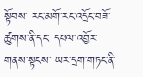སྟོབས་ རང་མགོ་རང་འདྲོང་བཟོ་ཚུགས་ནི་དང་ དཔལ་འབྱོར་གནས་སྟངས་ ཡར་དྲག་གཏང་ནི་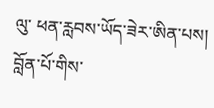ལུ་ ཕན་རླབས་ཡོད་ཟེར་ཨིན་པས།
བློན་པོ་གིས་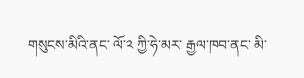གསུངས་མིའི་ནང་ ལོ་༢ ཀྱི་ཧེ་མར་ རྒྱལ་ཁབ་ནང་ མི་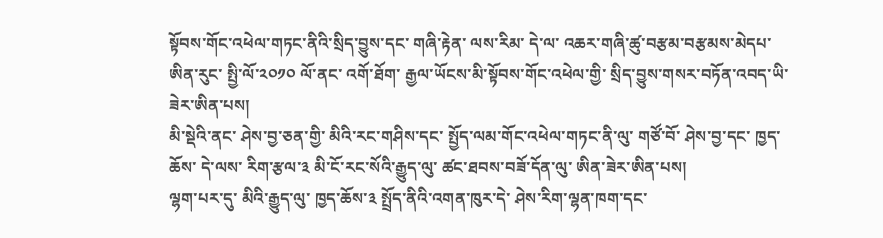སྟོབས་གོང་འཕེལ་གཏང་ནིའི་སྲིད་བྱུས་དང་ གཞི་རྟེན་ ལས་རིམ་ དེ་ལ་ འཆར་གཞི་ཚུ་བརྩམ་བརྩམས་མེདཔ་ཨིན་རུང་ སྤྱི་ལོ་༢༠༡༠ ལོ་ནང་ འགོ་ཐོག་ རྒྱལ་ཡོངས་མི་སྟོབས་གོང་འཕེལ་གྱི་ སྲིད་བྱུས་གསར་བཏོན་འབད་ཡི་ཟེར་ཨིན་པས།
མི་སྡེའི་ནང་ ཤེས་བྱ་ཅན་གྱི་ མིའི་རང་གཤིས་དང་ སྤྱོད་ལམ་གོང་འཕེལ་གཏང་ནི་ལུ་ གཙོ་བོ་ ཤེས་བྱ་དང་ ཁྱད་ཆོས་ དེ་ལས་ རིག་རྩལ་༣ མི་ངོ་རང་སོའི་རྒྱུད་ལུ་ ཚང་ཐབས་བཟོ་དོན་ལུ་ ཨིན་ཟེར་ཨིན་པས།
ལྷག་པར་དུ་ མིའི་རྒྱུད་ལུ་ ཁྱད་ཆོས་༣ སྤྲོད་ནིའི་འགན་ཁུར་དེ་ ཤེས་རིག་ལྷན་ཁག་དང་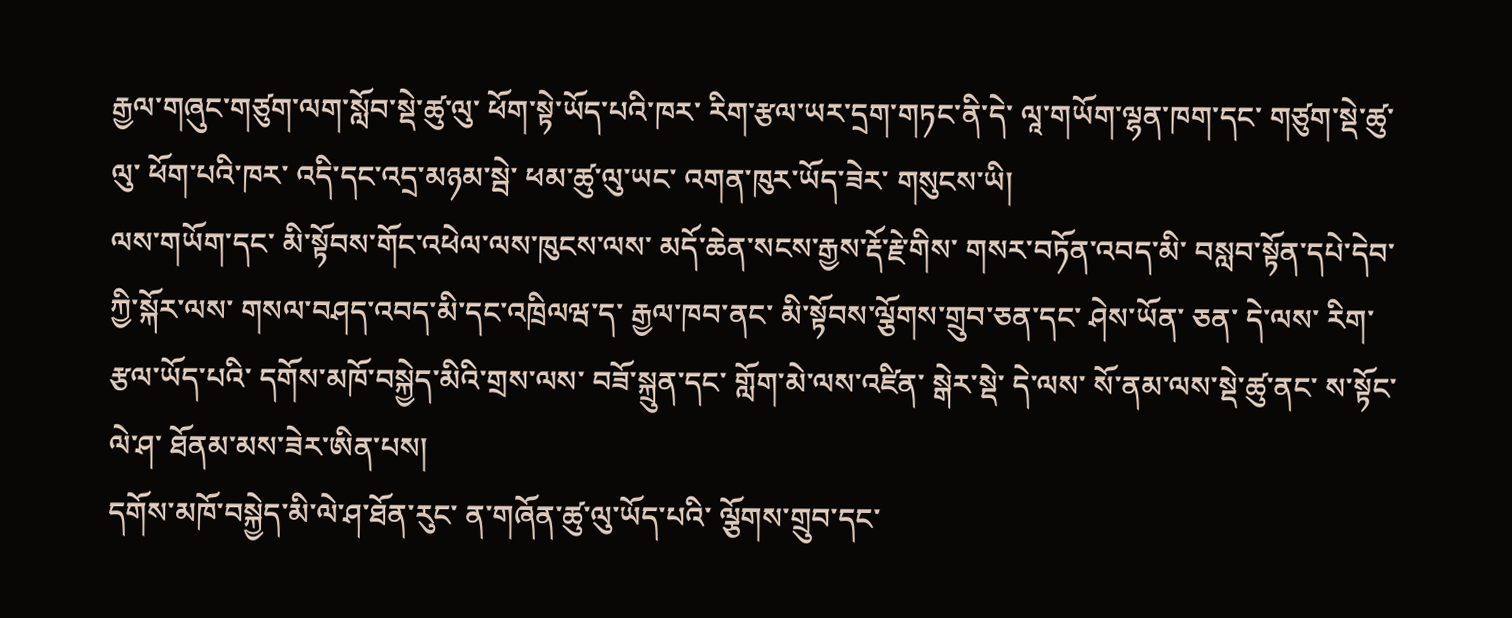རྒྱལ་གཞུང་གཙུག་ལག་སློབ་སྡེ་ཚུ་ལུ་ ཕོག་སྟེ་ཡོད་པའི་ཁར་ རིག་རྩལ་ཡར་དྲག་གཏང་ནི་དེ་ ལཱ་གཡོག་ལྷན་ཁག་དང་ གཙུག་སྡེ་ཚུ་ལུ་ ཕོག་པའི་ཁར་ འདི་དང་འདྲ་མཉམ་སྦེ་ ཕམ་ཚུ་ལུ་ཡང་ འགན་ཁུར་ཡོད་ཟེར་ གསུངས་ཡི།
ལས་གཡོག་དང་ མི་སྟོབས་གོང་འཕེལ་ལས་ཁུངས་ལས་ མདོ་ཆེན་སངས་རྒྱས་རྡོ་རྗེ་གིས་ གསར་བཏོན་འབད་མི་ བསླབ་སྟོན་དཔེ་དེབ་ཀྱི་སྐོར་ལས་ གསལ་བཤད་འབད་མི་དང་འཁྲིལཝ་ད་ རྒྱལ་ཁབ་ནང་ མི་སྟོབས་ལྕོགས་གྲུབ་ཅན་དང་ ཤེས་ཡོན་ ཅན་ དེ་ལས་ རིག་རྩལ་ཡོད་པའི་ དགོས་མཁོ་བསྐྱེད་མིའི་གྲས་ལས་ བཟོ་སྐྲུན་དང་ གློག་མེ་ལས་འཛིན་ སྒེར་སྡེ་ དེ་ལས་ སོ་ནམ་ལས་སྡེ་ཚུ་ནང་ ས་སྟོང་ལེ་ཤ་ ཐོནམ་མས་ཟེར་ཨིན་པས།
དགོས་མཁོ་བསྐྱེད་མི་ལེ་ཤ་ཐོན་རུང་ ན་གཞོན་ཚུ་ལུ་ཡོད་པའི་ ལྕོགས་གྲུབ་དང་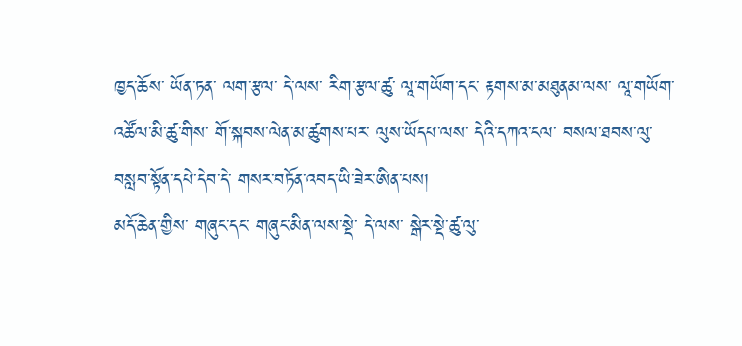ཁྱད་ཆོས་ ཡོན་ཏན་ ལག་རྩལ་ དེ་ལས་ རིག་རྩལ་ཚུ་ ལཱ་གཡོག་དང་ རྟགས་མ་མཐུནམ་ལས་ ལཱ་གཡོག་འཚོལ་མི་ཚུ་གིས་ གོ་སྐབས་ལེན་མ་ཚུགས་པར་ ལུས་ཡོདཔ་ལས་ དེའི་དཀའ་ངལ་ བསལ་ཐབས་ལུ་ བསླབ་སྟོན་དཔེ་དེབ་དེ་ གསར་བཏོན་འབད་ཡི་ཟེར་ཨིན་པས།
མདོ་ཆེན་གྱིས་ གཞུང་དང་ གཞུང་མིན་ལས་སྡེ་ དེ་ལས་ སྒེར་སྡེ་ཚུ་ལུ་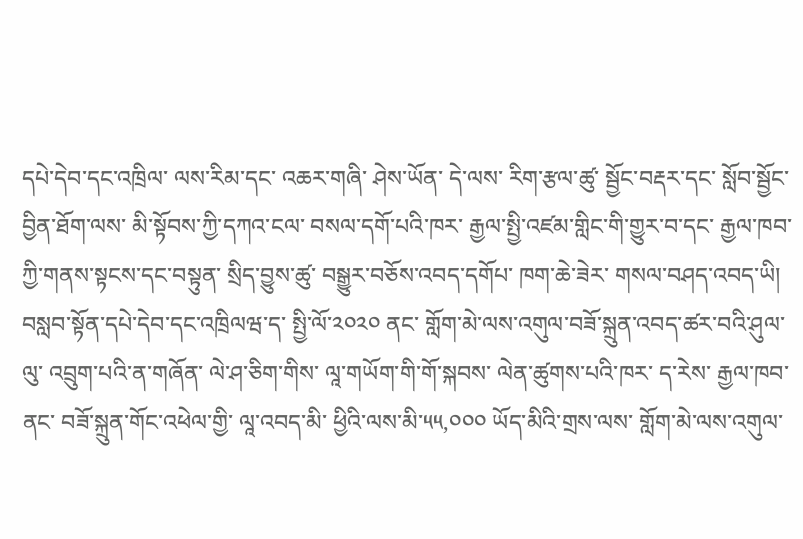དཔེ་དེབ་དང་འཁྲིལ་ ལས་རིམ་དང་ འཆར་གཞི་ ཤེས་ཡོན་ དེ་ལས་ རིག་རྩལ་ཚུ་ སྦྱོང་བརྡར་དང་ སློབ་སྦྱོང་བྱིན་ཐོག་ལས་ མི་སྟོབས་ཀྱི་དཀའ་ངལ་ བསལ་དགོ་པའི་ཁར་ རྒྱལ་སྤྱི་འཛམ་གླིང་གི་གྱུར་བ་དང་ རྒྱལ་ཁབ་ཀྱི་གནས་སྟངས་དང་བསྟུན་ སྲིད་བྱུས་ཚུ་ བསྒྱུར་བཅོས་འབད་དགོཔ་ ཁག་ཆེ་ཟེར་ གསལ་བཤད་འབད་ཡི།
བསླབ་སྟོན་དཔེ་དེབ་དང་འཁྲིལཝ་ད་ སྤྱི་ལོ་༢༠༢༠ ནང་ གློག་མེ་ལས་འགུལ་བཟོ་སྐྲུན་འབད་ཚར་བའི་ཤུལ་ལུ་ འབྲུག་པའི་ན་གཞོན་ ལེ་ཤ་ཅིག་གིས་ ལཱ་གཡོག་གི་གོ་སྐབས་ ལེན་ཚུགས་པའི་ཁར་ ད་རེས་ རྒྱལ་ཁབ་ནང་ བཟོ་སྐྲུན་གོང་འཕེལ་གྱི་ ལཱ་འབད་མི་ ཕྱིའི་ལས་མི་༥༥,༠༠༠ ཡོད་མིའི་གྲས་ལས་ གློག་མེ་ལས་འགུལ་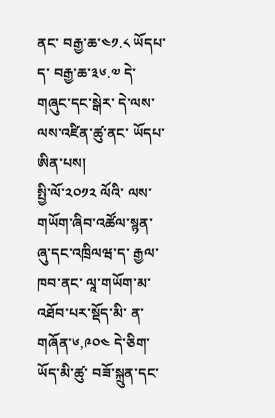ནང་ བརྒྱ་ཆ་༤༡.༨ ཡོདཔ་ད་ བརྒྱ་ཆ་༣༦.༧ དེ་ གཞུང་དང་སྒེར་ དེ་ལས་ ལས་འཛིན་ཚུ་ནང་ ཡོདཔ་ཨིན་པས།
སྤྱི་ལོ་༢༠༡༢ ལོའི་ ལས་གཡོག་ཞིབ་འཚོལ་སྙན་ཞུ་དང་འཁྲིལཝ་ད་ རྒྱལ་ཁབ་ནང་ ལཱ་གཡོག་མ་འཐོབ་པར་སྡོད་མི་ ན་གཞོན་༦,༩༠༤ དེ་ཅིག་ཡོད་མི་ཚུ་ བཟོ་སྐྲུན་དང་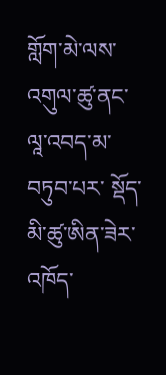གློག་མེ་ལས་འགུལ་ཚུ་ནང་ ལཱ་འབད་མ་བཏུབ་པར་ སྡོད་མི་ཚུ་ཨིན་ཟེར་ འཁོད་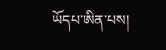ཡོདཔ་ཨིན་པས།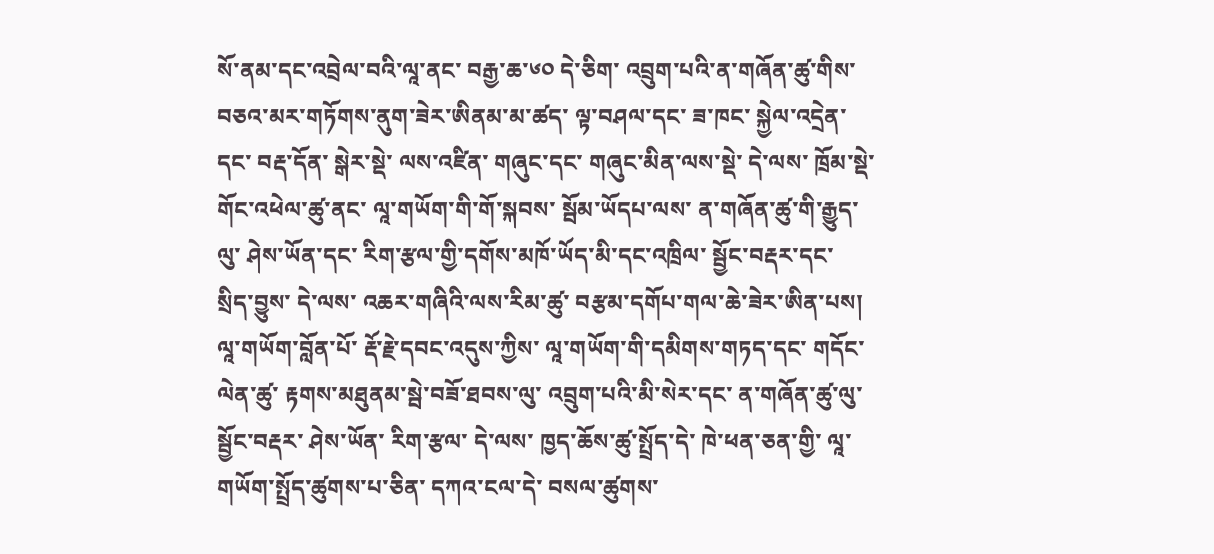སོ་ནམ་དང་འབྲེལ་བའི་ལཱ་ནང་ བརྒྱ་ཆ་༦༠ དེ་ཅིག་ འབྲུག་པའི་ན་གཞོན་ཚུ་གིས་ བཅའ་མར་གཏོགས་ནུག་ཟེར་ཨིནམ་མ་ཚད་ ལྟ་བཤལ་དང་ ཟ་ཁང་ སྐྱེལ་འདྲེན་དང་ བརྡ་དོན་ སྒེར་སྡེ་ ལས་འཛིན་ གཞུང་དང་ གཞུང་མིན་ལས་སྡེ་ དེ་ལས་ ཁྲོམ་སྡེ་གོང་འཕེལ་ཚུ་ནང་ ལཱ་གཡོག་གི་གོ་སྐབས་ སྦོམ་ཡོདཔ་ལས་ ན་གཞོན་ཚུ་གི་རྒྱུད་ལུ་ ཤེས་ཡོན་དང་ རིག་རྩལ་གྱི་དགོས་མཁོ་ཡོད་མི་དང་འཁྲིལ་ སྦྱོང་བརྡར་དང་ སྲིད་བྱུས་ དེ་ལས་ འཆར་གཞིའི་ལས་རིམ་ཚུ་ བརྩམ་དགོཔ་གལ་ཆེ་ཟེར་ཨིན་པས།
ལཱ་གཡོག་བློན་པོ་ རྡོ་རྗེ་དབང་འདུས་ཀྱིས་ ལཱ་གཡོག་གི་དམིགས་གཏད་དང་ གདོང་ལེན་ཚུ་ རྟགས་མཐུནམ་སྦེ་བཟོ་ཐབས་ལུ་ འབྲུག་པའི་མི་སེར་དང་ ན་གཞོན་ཚུ་ལུ་ སྦྱོང་བརྡར་ ཤེས་ཡོན་ རིག་རྩལ་ དེ་ལས་ ཁྱད་ཆོས་ཚུ་སྤྲོད་དེ་ ཁེ་ཕན་ཅན་གྱི་ ལཱ་གཡོག་སྤྲོད་ཚུགས་པ་ཅིན་ དཀའ་ངལ་དེ་ བསལ་ཚུགས་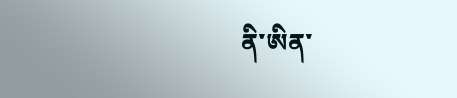ནི་ཨིན་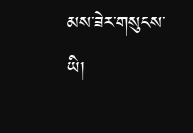མས་ཟེར་གསུངས་ཡི།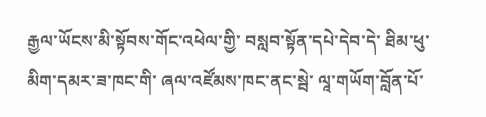རྒྱལ་ཡོངས་མི་སྟོབས་གོང་འཕེལ་གྱི་ བསླབ་སྟོན་དཔེ་དེབ་དེ་ ཐིམ་ཕུ་མིག་དམར་ཟ་ཁང་གི་ ཞལ་འཛོམས་ཁང་ནང་སྦེ་ ལཱ་གཡོག་བློན་པོ་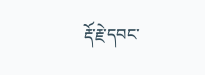རྡོ་རྗེ་དབང་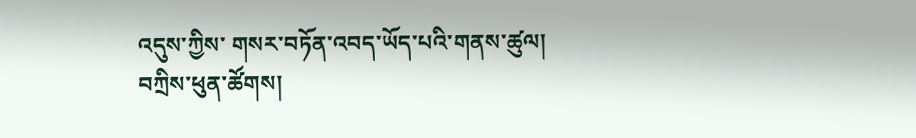འདུས་ཀྱིས་ གསར་བཏོན་འབད་ཡོད་པའི་གནས་ཚུལ།
བཀྲིས་ཕུན་ཚོགས།